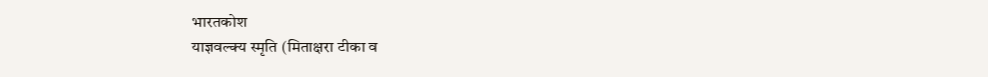भारतकोश
याज्ञवल्क्य स्मृति (मिताक्षरा टीका व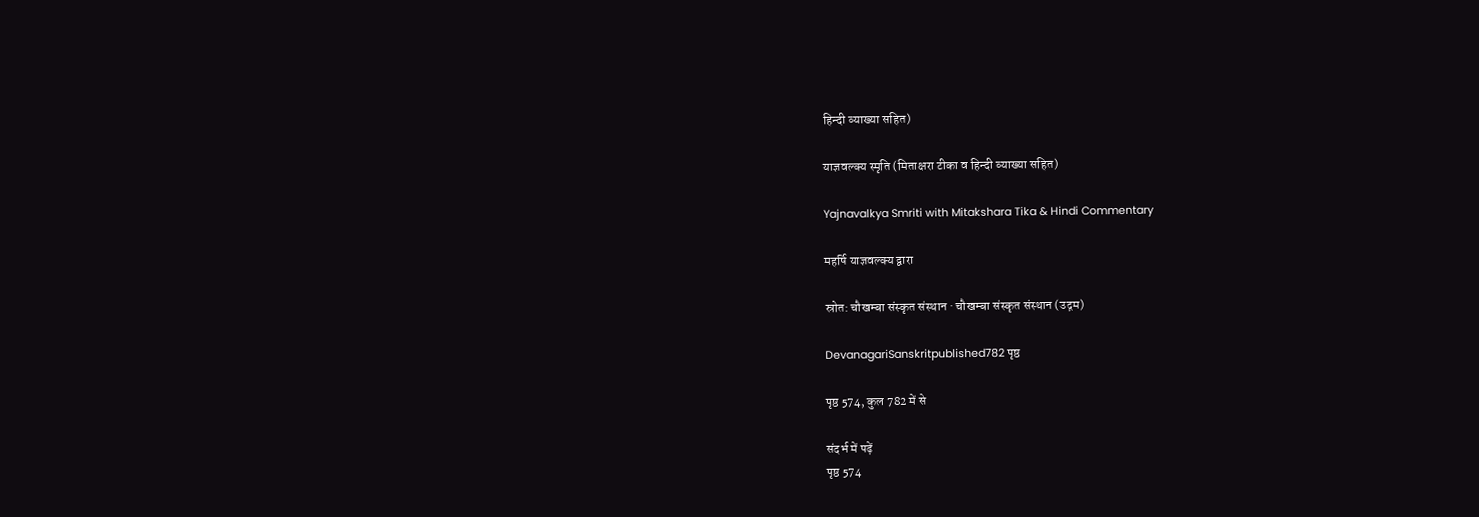हिन्दी व्याख्या सहित)

याज्ञवल्क्य स्मृति (मिताक्षरा टीका व हिन्दी व्याख्या सहित)

Yajnavalkya Smriti with Mitakshara Tika & Hindi Commentary

महर्षि याज्ञवल्क्य द्वारा

स्रोत: चौखम्बा संस्कृत संस्थान · चौखम्बा संस्कृत संस्थान (उद्गम)

DevanagariSanskritpublished782 पृष्ठ

पृष्ठ 574, कुल 782 में से

संदर्भ में पढ़ें
पृष्ठ 574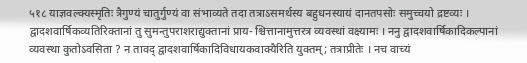५१८ याज्ञवल्क्यस्मृतिः त्रैगुण्यं चातुर्गुण्यं वा संभाव्यते तदा तत्राऽसमर्थस्य बहुधनस्यायं दानतपसोः समुच्चयो द्रष्टव्यः । द्वादशवार्षिकव्यतिरिक्तानां तु सुमन्तुपराशराद्युक्तानां प्राय- श्चित्तानामुत्तरत्र व्यवस्थां वक्ष्यामः । ननु द्वादशवार्षिकादिकल्पानां व्यवस्था कुतोऽवसिता ? न तावद् द्वादशवार्षिकादिविधायकवाक्यैरिति युक्तम्; तत्राप्रीतेः । नच वाच्यं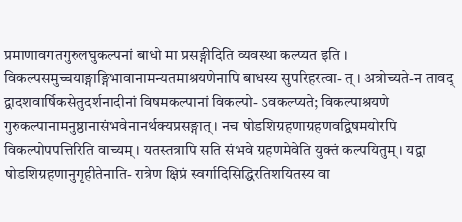प्रमाणावगतगुरुलघुकल्पनां बाधो मा प्रसङ्गीदिति व्यवस्था कल्प्यत इति । विकल्पसमुच्चयाङ्गाङ्गिभावानामन्यतमाश्रयणेनापि बाधस्य सुपरिहरत्वा- त् । अत्रोच्यते-न तावद् द्वादशवार्षिकसेतुदर्शनादीनां विषमकल्पानां विकल्पो- ऽवकल्प्यते; विकल्पाश्रयणे गुरुकल्पानामनुष्ठानासंभवेनानर्थक्यप्रसङ्गात् । नच षोडशिग्रहणाग्रहणवद्विषमयोरपि विकल्पोपपत्तिरिति वाच्यम् । यतस्तत्रापि सति संभवे ग्रहणमेवेति युक्तं कल्पयितुम् । यद्वा षोडशिग्रहणानुगृहीतेनाति- रात्रेण क्षिप्रं स्वर्गादिसिद्धिरतिशयितस्य वा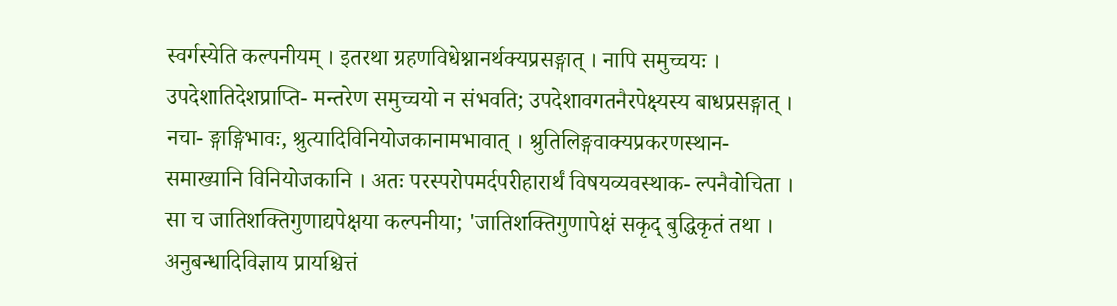स्वर्गस्येति कल्पनीयम् । इतरथा ग्रहणविधेश्नानर्थक्यप्रसङ्गात् । नापि समुच्चयः । उपदेशातिदेशप्राप्ति- मन्तरेण समुच्चयो न संभवति; उपदेशावगतनैरपेक्ष्यस्य बाधप्रसङ्गात् । नचा- ङ्गाङ्गिभावः, श्रुत्यादिविनियोजकानामभावात् । श्रुतिलिङ्गवाक्यप्रकरणस्थान- समाख्यानि विनियोजकानि । अतः परस्परोपमर्दपरीहारार्थं विषयव्यवस्थाक- ल्पनैवोचिता । सा च जातिशक्तिगुणाद्यपेक्षया कल्पनीया; 'जातिशक्तिगुणापेक्षं सकृद् बुद्धिकृतं तथा । अनुबन्धादिविज्ञाय प्रायश्चित्तं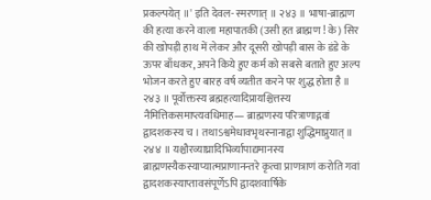प्रकल्पयेत् ॥' इति देवल- स्मरणात् ॥ २४३ ॥ भाषा-ब्राह्मण की हत्या करने वाला महापातकी (उसी हत ब्राह्मण ! के) सिर की खोपड़ी हाथ में लेकर और दूसरी खोपड़ी बास के डंडे के ऊपर बाँधकर, अपने किये हुए कर्म को सबसे बताते हुए अल्प भोजन करते हुए बारह वर्ष व्यतीत करने पर शुद्ध होता है ॥ २४३ ॥ पूर्वोक्तस्य ब्रह्महत्यादिप्रायश्चित्तस्य नैमित्तिकसमाप्त्यवधिमाह— ब्राह्मणस्य परित्राणाद्गवां द्वादशकस्य च । तथाऽश्वमेधावभृथस्नानाद्वा शुद्धिमाप्नुयात् ॥ २४४ ॥ यश्चौरव्याघ्रादिभिर्व्यापाद्यमानस्य ब्राह्मणस्यैकस्याप्यात्मप्राणानन्तरे कृत्वा प्राणत्राणं करोति गवां द्वादशकस्याप्तावसंपूर्णेऽपि द्वादशवार्षिके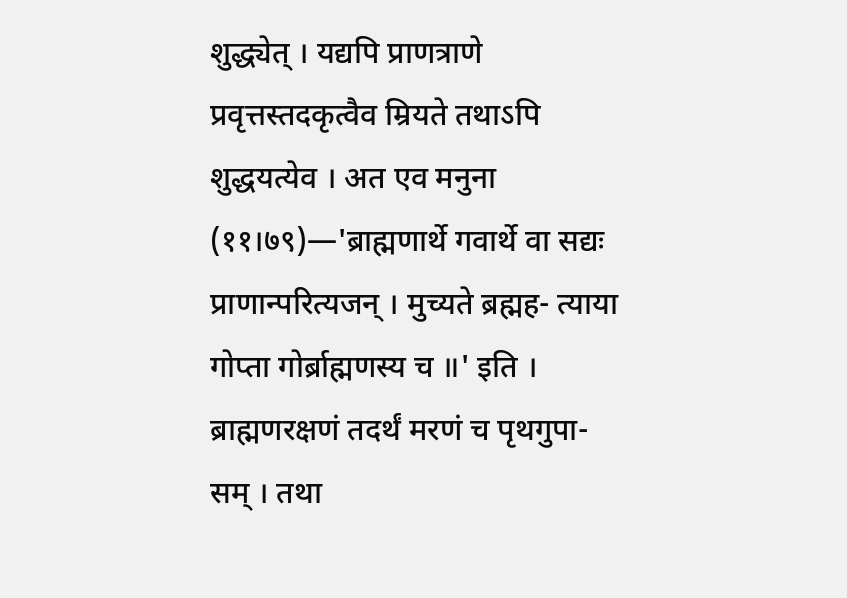शुद्ध्येत् । यद्यपि प्राणत्राणे प्रवृत्तस्तदकृत्वैव म्रियते तथाऽपि शुद्धयत्येव । अत एव मनुना (११।७९)—'ब्राह्मणार्थे गवार्थे वा सद्यः प्राणान्परित्यजन् । मुच्यते ब्रह्मह- त्याया गोप्ता गोर्ब्राह्मणस्य च ॥' इति । ब्राह्मणरक्षणं तदर्थं मरणं च पृथगुपा- सम् । तथा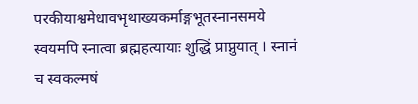परकीयाश्वमेधावभृथाख्यकर्माङ्गभूतस्नानसमये स्वयमपि स्नात्वा ब्रह्महत्यायाः शुद्धिं प्राप्नुयात् । स्नानं च स्वकल्मषं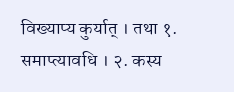विख्याप्य कुर्यात् । तथा १. समाप्त्यावधि । २. कस्य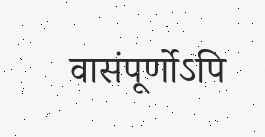वासंपूर्णोऽपि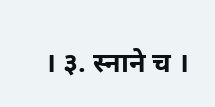। ३. स्नाने च ।